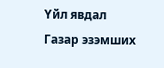Үйл явдал
Газар эзэмших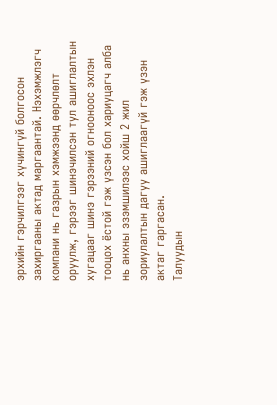эрхийн гэрчилгээг хүчингүй болгосон захиргааны актад маргаантай. Нэхэмжлэгч компани нь газрын хэмжээнд өөрчлөлт оруулж, гэрээг шинэчилсэн тул ашиглалтын хугацааг шинэ гэрээний огнооноос эхлэн тооцох ёстой гэж үзсэн бол хариуцагч алба нь анхны эзэмшилээс хойш 2 жил зориулалтын дагуу ашиглаагүй гэж үзэн актаг гаргасан.
Талуудын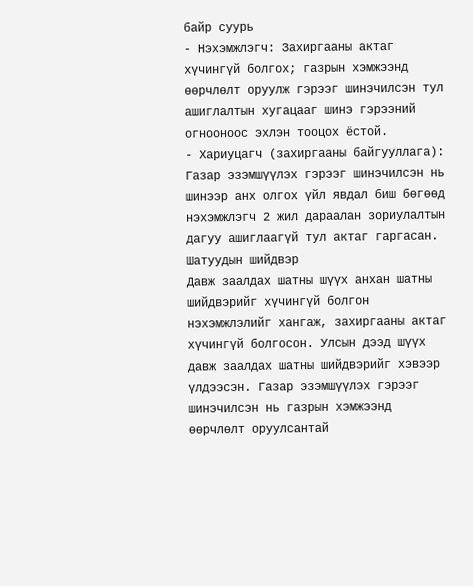байр суурь
- Нэхэмжлэгч: Захиргааны актаг хүчингүй болгох; газрын хэмжээнд өөрчлөлт оруулж гэрээг шинэчилсэн тул ашиглалтын хугацааг шинэ гэрээний огнооноос эхлэн тооцох ёстой.
- Хариуцагч (захиргааны байгууллага): Газар эзэмшүүлэх гэрээг шинэчилсэн нь шинээр анх олгох үйл явдал биш бөгөөд нэхэмжлэгч 2 жил дараалан зориулалтын дагуу ашиглаагүй тул актаг гаргасан.
Шатуудын шийдвэр
Давж заалдах шатны шүүх анхан шатны шийдвэрийг хүчингүй болгон нэхэмжлэлийг хангаж, захиргааны актаг хүчингүй болгосон. Улсын дээд шүүх давж заалдах шатны шийдвэрийг хэвээр үлдээсэн. Газар эзэмшүүлэх гэрээг шинэчилсэн нь газрын хэмжээнд өөрчлөлт оруулсантай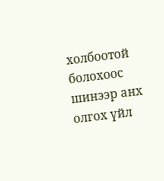холбоотой болохоос шинээр анх олгох үйл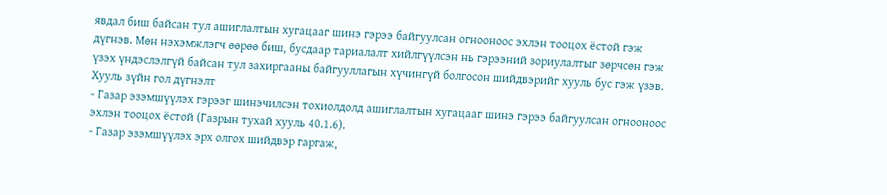явдал биш байсан тул ашиглалтын хугацааг шинэ гэрээ байгуулсан огнооноос эхлэн тооцох ёстой гэж дүгнэв. Мөн нэхэмжлэгч өөрөө биш, бусдаар тариалалт хийлгүүлсэн нь гэрээний зориулалтыг зөрчсөн гэж үзэх үндэслэлгүй байсан тул захиргааны байгууллагын хүчингүй болгосон шийдвэрийг хууль бус гэж үзэв.
Хууль зүйн гол дүгнэлт
- Газар эзэмшүүлэх гэрээг шинэчилсэн тохиолдолд ашиглалтын хугацааг шинэ гэрээ байгуулсан огнооноос эхлэн тооцох ёстой (Газрын тухай хууль 40.1.6).
- Газар эзэмшүүлэх эрх олгох шийдвэр гаргаж,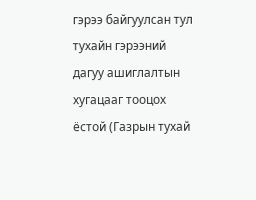гэрээ байгуулсан тул тухайн гэрээний дагуу ашиглалтын хугацааг тооцох ёстой (Газрын тухай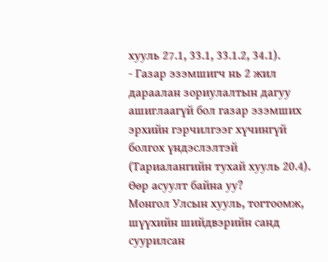хууль 27.1, 33.1, 33.1.2, 34.1).
- Газар эзэмшигч нь 2 жил дараалан зориулалтын дагуу ашиглаагүй бол газар эзэмших эрхийн гэрчилгээг хүчингүй болгох үндэслэлтэй (Тариалангийн тухай хууль 20.4).
Өөр асуулт байна уу?
Монгол Улсын хууль, тогтоомж, шүүхийн шийдвэрийн санд суурилсан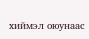хиймэл оюунаас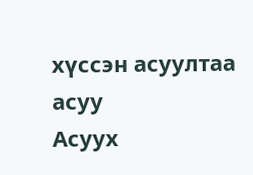хүссэн асуултаа асуу
Асуух